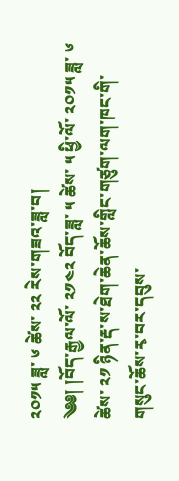༢༠༡༥ ཟླ་ ༦ ཚེས་ ༢༢ རེས་གཟའ་ཟླ་བ།
༄༅། །བོད་རྒྱལ་ལོ་ ༢༡༤༢ བོད་ཟླ་ ༥ ཚེས་ ༥ ཕྱི་ལོ་ ༢༠༡༥ ཟླ་ ༦ ཚེས་ ༢༡ ཉིན་རྡ་ས་ཐེག་ཆེན་ཆོས་གླིང་གཙུག་ལག་ཁང་གི་གསུང་ཆོས་རྭ་བར་དབུས་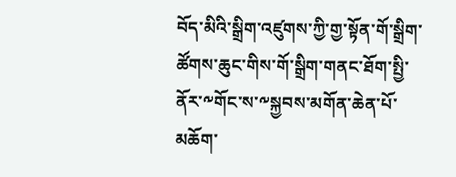བོད་མིའི་སྒྲིག་འཛུགས་ཀྱི་གྱ་སྟོན་གོ་སྒྲིག་ཚོགས་ཆུང་གིས་གོ་སྒྲིག་གནང་ཐོག་སྤྱི་ནོར་༸གོང་ས་༸སྐྱབས་མགོན་ཆེན་པོ་མཆོག་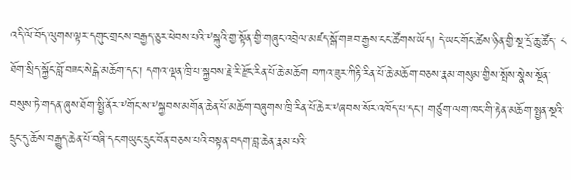འདི་ལོ་བོད་ལུགས་ལྟར་དགུང་གྲངས་བརྒྱད་ཅུར་ཕེབས་པའི་༸སྐུའི་གྱ་སྟོན་གྱི་གཞུང་འབྲེལ་མཛད་སྒོ་གཟབ་རྒྱས་ངང་ཚོགས་ཡོད། དེ་ཡང་གོང་ཚེས་ཉིན་གྱི་སྔ་དྲོ་ཆུ་ཚོད་ ༨ ཐོག་སྲིད་སྐྱོང་བློ་བཟང་སེངྒེ་མཆོག་དང་། དགའ་ལྡན་ཁྲི་པ་སྐྱབས་རྗེ་རི་རྫོང་རིན་པོ་ཆེ་མཆོག བཀའ་ཟུར་ཀིརྟི་རིན་པོ་ཆེ་མཆོག་བཅས་རྣམ་གསུམ་གྱིས་སྤོས་སྣེས་སྔོན་བསུས་ཏེ་གདན་ཞུས་ཐོག་སྤྱི་ནོར་༸གོང་ས་༸སྐྱབས་མགོན་ཆེན་པོ་མཆོག་བཞུགས་ཁྲི་རིན་པོ་ཆེར་༸ཞབས་སོར་འཁོད་པ་དང་། གཙུག་ལག་ཁང་གི་རྟེན་མཆོག་སྤྱན་སྔའི་དྲུང་དུ་ཆོས་བརྒྱུད་ཆེན་པོ་བཞི་དང་གཡུང་དྲུང་བོན་བཅས་པའི་བསྟན་བདག་བླ་ཆེན་རྣམ་པའི་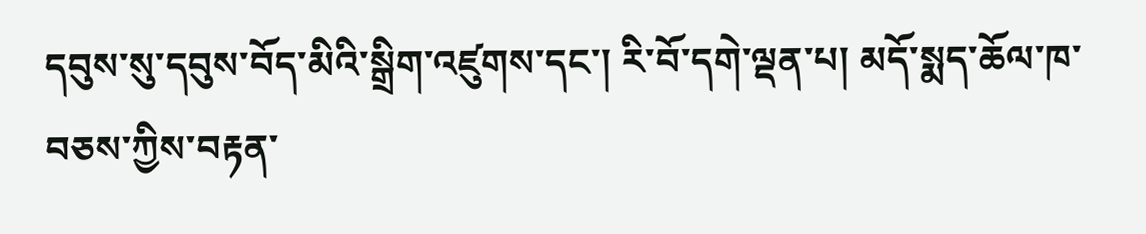དབུས་སུ་དབུས་བོད་མིའི་སྒྲིག་འཛུགས་དང་། རི་བོ་དགེ་ལྡན་པ། མདོ་སྨད་ཆོལ་ཁ་བཅས་ཀྱིས་བརྟན་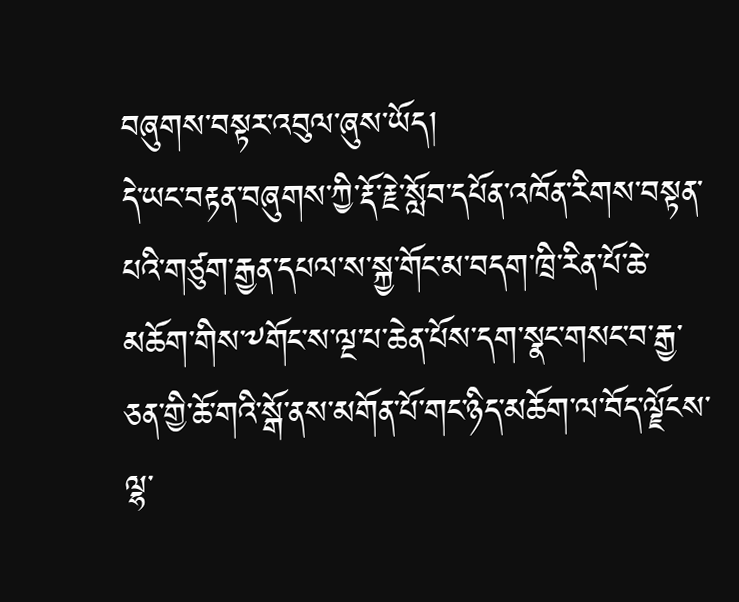བཞུགས་བསྟར་འབུལ་ཞུས་ཡོད།
དེ་ཡང་བརྟན་བཞུགས་ཀྱི་རྡོ་རྗེ་སློབ་དཔོན་འཁོན་རིགས་བསྟན་པའི་གཙུག་རྒྱན་དཔལ་ས་སྐྱ་གོང་མ་བདག་ཁྲི་རིན་པོ་ཆེ་མཆོག་གིས་༸གོང་ས་ལྔ་པ་ཆེན་པོས་དག་སྣང་གསང་བ་རྒྱ་ཅན་གྱི་ཆོ་གའི་སྒོ་ནས་མགོན་པོ་གང་ཉིད་མཆོག་ལ་བོད་ལྗོངས་ལྷ་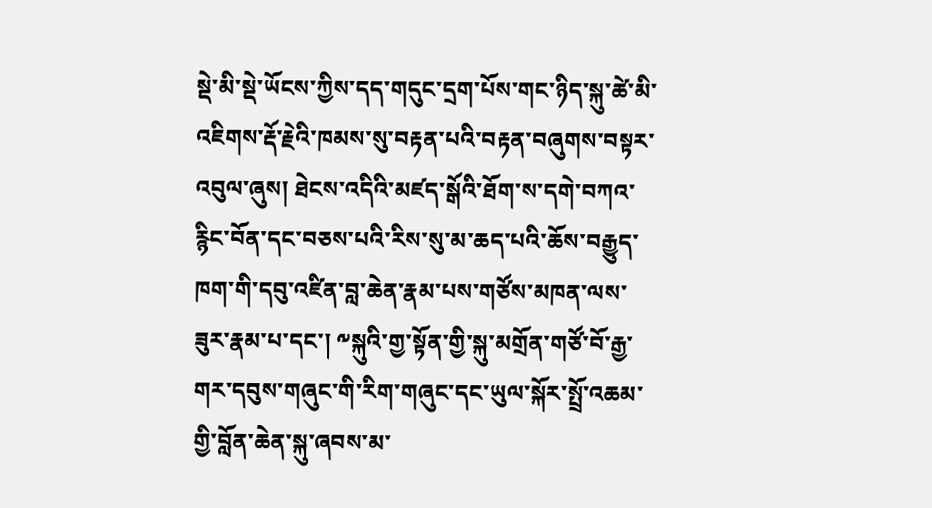སྡེ་མི་སྡེ་ཡོངས་ཀྱིས་དད་གདུང་དྲག་པོས་གང་ཉིད་སྐུ་ཚེ་མི་འཇིགས་རྡོ་རྗེའི་ཁམས་སུ་བརྟན་པའི་བརྟན་བཞུགས་བསྟར་འབུལ་ཞུས། ཐེངས་འདིའི་མཛད་སྒོའི་ཐོག་ས་དགེ་བཀའ་རྙིང་བོན་དང་བཅས་པའི་རིས་སུ་མ་ཆད་པའི་ཆོས་བརྒྱུད་ཁག་གི་དབུ་འཛིན་བླ་ཆེན་རྣམ་པས་གཙོས་མཁན་ལས་ཟུར་རྣམ་པ་དང་། ༸སྐུའི་གྱ་སྟོན་གྱི་སྐུ་མགྲོན་གཙོ་བོ་རྒྱ་གར་དབུས་གཞུང་གི་རིག་གཞུང་དང་ཡུལ་སྐོར་སྤྲོ་འཆམ་གྱི་བློན་ཆེན་སྐུ་ཞབས་མ་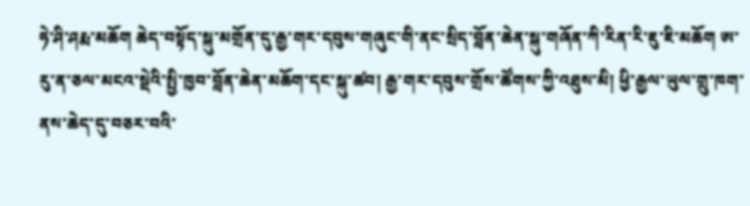ཧེ་ཤི་ཤརྨ་མཆོག ཆེད་བསྟོད་སྐུ་མགྲོན་དུ་རྒྱ་གར་དབུས་གཞུང་གི་ནང་སྲིད་བློན་ཆེན་སྐུ་གཞོན་ཀི་རིན་རི་ཇུ་ཇི་མཆོག ཨ་རུ་ན་ཅལ་མངའ་སྡེའི་སྤྱི་ཁྱབ་བློན་ཆེན་མཆོག་དང་སྐུ་ཚབ། རྒྱ་གར་དབུས་གྲོས་ཚོགས་ཀྱི་འཐུས་མི། ཕྱི་རྒྱལ་ཡུལ་གྲུ་ཁག་ནས་ཆེད་དུ་བཅར་བའི་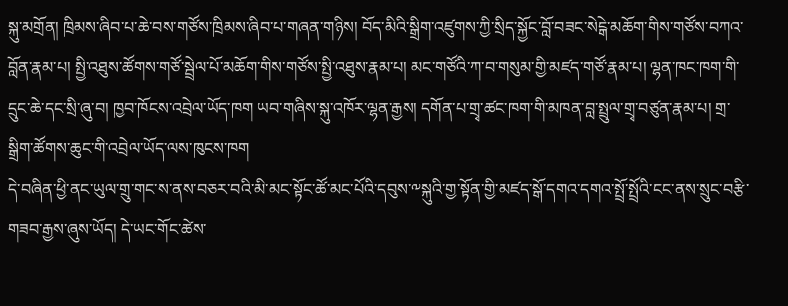སྐུ་མགྲོན། ཁྲིམས་ཞིབ་པ་ཆེ་བས་གཙོས་ཁྲིམས་ཞིབ་པ་གཞན་གཉིས། བོད་མིའི་སྒྲིག་འཛུགས་ཀྱི་སྲིད་སྐྱོང་བློ་བཟང་སེངྒེ་མཆོག་གིས་གཙོས་བཀའ་བློན་རྣམ་པ། སྤྱི་འཐུས་ཚོགས་གཙོ་སྦྲེལ་པོ་མཆོག་གིས་གཙོས་སྤྱི་འཐུས་རྣམ་པ། མང་གཙོའི་ཀ་བ་གསུམ་གྱི་མཛད་གཙོ་རྣམ་པ། ལྷན་ཁང་ཁག་གི་དྲུང་ཆེ་དང་སྲི་ཞུ་བ། ཁྱབ་ཁོངས་འབྲེལ་ཡོད་ཁག ཡབ་གཞིས་སྐུ་འཁོར་ལྷན་རྒྱས། དགོན་པ་གྲྭ་ཚང་ཁག་གི་མཁན་བླ་སྤྲུལ་གྲྭ་བཙུན་རྣམ་པ། གྲ་སྒྲིག་ཚོགས་ཆུང་གི་འབྲེལ་ཡོད་ལས་ཁུངས་ཁག
དེ་བཞིན་ཕྱི་ནང་ཡུལ་གྲུ་གང་ས་ནས་བཅར་བའི་མི་མང་སྟོང་ཚོ་མང་པོའི་དབུས་༸སྐུའི་གྱ་སྟོན་གྱི་མཛད་སྒོ་དགའ་དགའ་སྤྲོ་སྤྲོའི་ངང་ནས་སྲུང་བརྩི་གཟབ་རྒྱས་ཞུས་ཡོད། དེ་ཡང་གོང་ཚེས་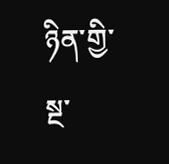ཉིན་གྱི་སྔ་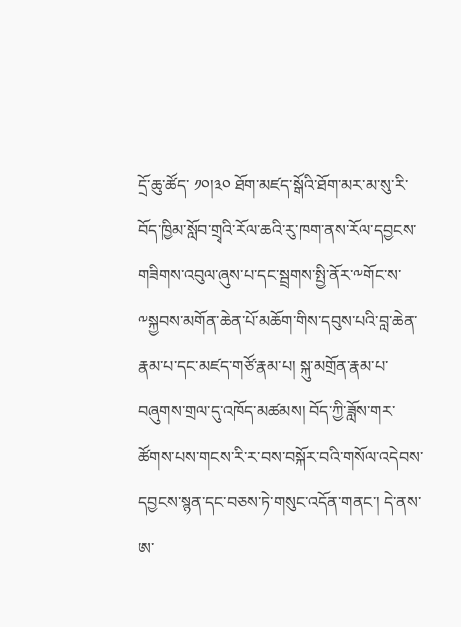དྲོ་ཆུ་ཚོད་ ༡༠།༣༠ ཐོག་མཛད་སྒོའི་ཐོག་མར་མ་སུ་རི་བོད་ཁྱིམ་སློབ་གྲྭའི་རོལ་ཆའི་རུ་ཁག་ནས་རོལ་དབྱངས་གཟིགས་འབུལ་ཞུས་པ་དང་སྦྲགས་སྤྱི་ནོར་༸གོང་ས་༸སྐྱབས་མགོན་ཆེན་པོ་མཆོག་གིས་དབུས་པའི་བླ་ཆེན་རྣམ་པ་དང་མཛད་གཙོ་རྣམ་པ། སྐུ་མགྲོན་རྣམ་པ་བཞུགས་གྲལ་དུ་འཁོད་མཚམས། བོད་ཀྱི་ཟློས་གར་ཚོགས་པས་གངས་རི་ར་བས་བསྐོར་བའི་གསོལ་འདེབས་དབྱངས་སྙན་དང་བཅས་ཏེ་གསུང་འདོན་གནང་། དེ་ནས་ཨ་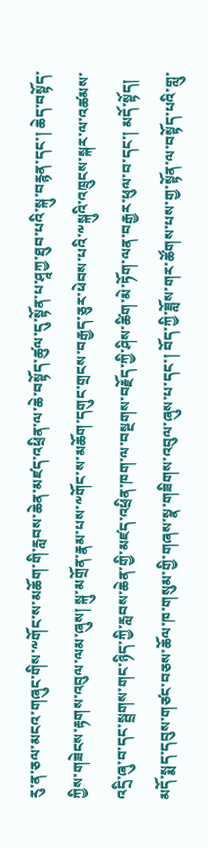རུ་ན་ཅལ་མངའ་གཞུང་གིས་༸གོང་ས་མཆོག་གི་རླབས་ཆེན་མཛད་འཕྲིན་ལ་ཆེ་བསྟོད་ཚུལ་དུ་སྟོན་པ་ཤཱཀྱ་ཐུབ་པའི་སྐུ་བརྙན་དང་། ཆེད་བསྟོད་ཀྱིས་གཟེངས་རྟགས་འབུལ་ལམ་ཞུས། སྐུ་མགྲོན་རྣམ་པས་༸གོང་ས་མཆོག་དགུང་གྲངས་བརྒྱད་ཅུར་ཕེབས་པའི་༸སྐུའི་འཁྲུངས་སྐར་ལ་འཚམས་འདྲི་ཞུ་བ་དང་སྦྲགས་གང་ཉིད་ཀྱི་རླབས་ཆེན་གྱི་མཛད་འཕྲིན་ཁག་ལ་བསྔགས་བརྗོད་ཀྱི་ཤིས་ཚིག་མེ་ཏོག་ལན་བརྒྱར་ཕུལ་བ་དང་། མདོ་སྟོད། མདོ་སྨད་དབུས་གཙང་བཅས་ཆོལ་ཁ་གསུམ་གྱི་གཞས་སྣ་གཟིགས་འབུལ་ཞུས་པ་དང་། བོད་ཀྱི་ཟློས་གར་ཚོགས་པས་གྱ་སྟོན་ལ་བསྟོད་པའི་གླུ་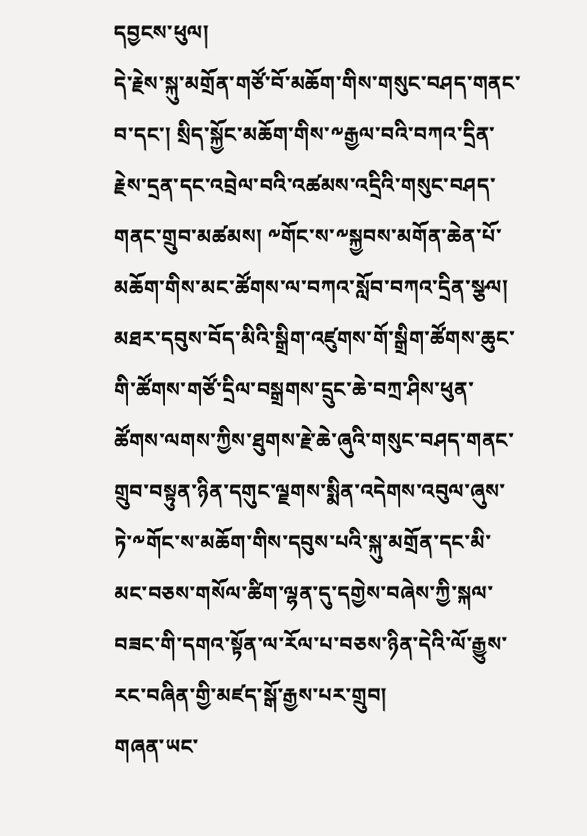དབྱངས་ཕུལ།
དེ་རྗེས་སྐུ་མགྲོན་གཙོ་བོ་མཆོག་གིས་གསུང་བཤད་གནང་བ་དང་། སྲིད་སྐྱོང་མཆོག་གིས་༸རྒྱལ་བའི་བཀའ་དྲིན་རྗེས་དྲན་དང་འབྲེལ་བའི་འཚམས་འདྲིའི་གསུང་བཤད་གནང་གྲུབ་མཚམས། ༸གོང་ས་༸སྐྱབས་མགོན་ཆེན་པོ་མཆོག་གིས་མང་ཚོགས་ལ་བཀའ་སློབ་བཀའ་དྲིན་སྩལ། མཐར་དབུས་བོད་མིའི་སྒྲིག་འཛུགས་གོ་སྒྲིག་ཚོགས་ཆུང་གི་ཚོགས་གཙོ་དྲིལ་བསྒྲགས་དྲུང་ཆེ་བཀྲ་ཤིས་ཕུན་ཚོགས་ལགས་ཀྱིས་ཐུགས་རྗེ་ཆེ་ཞུའི་གསུང་བཤད་གནང་གྲུབ་བསྟུན་ཉིན་དགུང་ལྗགས་སྨིན་འདེགས་འབུལ་ཞུས་ཏེ་༸གོང་ས་མཆོག་གིས་དབུས་པའི་སྐུ་མགྲོན་དང་མི་མང་བཅས་གསོལ་ཚིག་ལྷན་དུ་དགྱེས་བཞེས་ཀྱི་སྐལ་བཟང་གི་དགའ་སྟོན་ལ་རོལ་པ་བཅས་ཉིན་དེའི་ལོ་རྒྱུས་རང་བཞིན་གྱི་མཛད་སྒོ་རྒྱས་པར་གྲུབ།
གཞན་ཡང་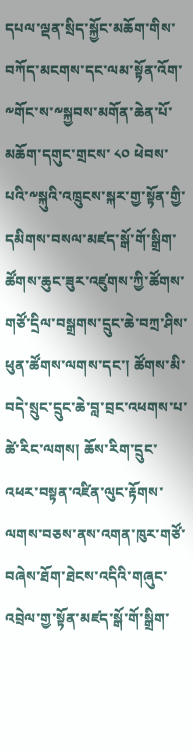དཔལ་ལྡན་སྲིད་སྐྱོང་མཆོག་གིས་བཀོད་མངགས་དང་ལམ་སྟོན་འོག་༸གོང་ས་༸སྐྱབས་མགོན་ཆེན་པོ་མཆོག་དགུང་གྲངས་ ༨༠ ཕེབས་པའི་༸སྐུའི་འཁྲུངས་སྐར་གྱ་སྟོན་གྱི་དམིགས་བསལ་མཛད་སྒོ་གོ་སྒྲིག་ཚོགས་ཆུང་ཟུར་འཛུགས་ཀྱི་ཚོགས་གཙོ་དྲིལ་བསྒྲགས་དྲུང་ཆེ་བཀྲ་ཤིས་ཕུན་ཚོགས་ལགས་དང་། ཚོགས་མི་བདེ་སྲུང་དྲུང་ཆེ་བླ་བྲང་འཕགས་པ་ཚེ་རིང་ལགས། ཆོས་རིག་དྲུང་འཕར་བསྟན་འཛིན་ལུང་རྟོགས་ལགས་བཅས་ནས་འགན་ཁུར་གཙོ་བཞེས་ཐོག་ཐེངས་འདིའི་གཞུང་འབྲེལ་གྱ་སྟོན་མཛད་སྒོ་གོ་སྒྲིག་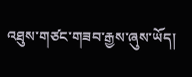འཐུས་གཙང་གཟབ་རྒྱས་ཞུས་ཡོད།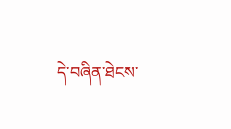དེ་བཞིན་ཐེངས་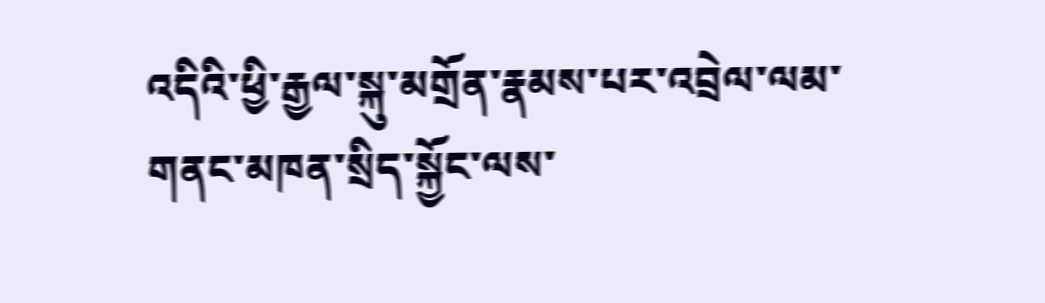འདིའི་ཕྱི་རྒྱལ་སྐུ་མགྲོན་རྣམས་པར་འབྲེལ་ལམ་གནང་མཁན་སྲིད་སྐྱོང་ལས་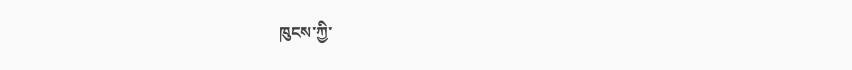ཁུངས་ཀྱི་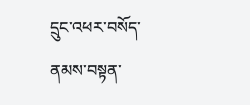དྲུང་འཕར་བསོད་ནམས་བསྟན་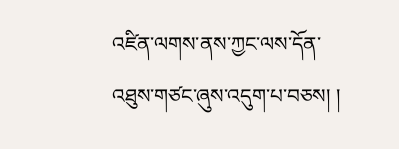འཛིན་ལགས་ནས་ཀྱང་ལས་དོན་འཐུས་གཙང་ཞུས་འདུག་པ་བཅས། །